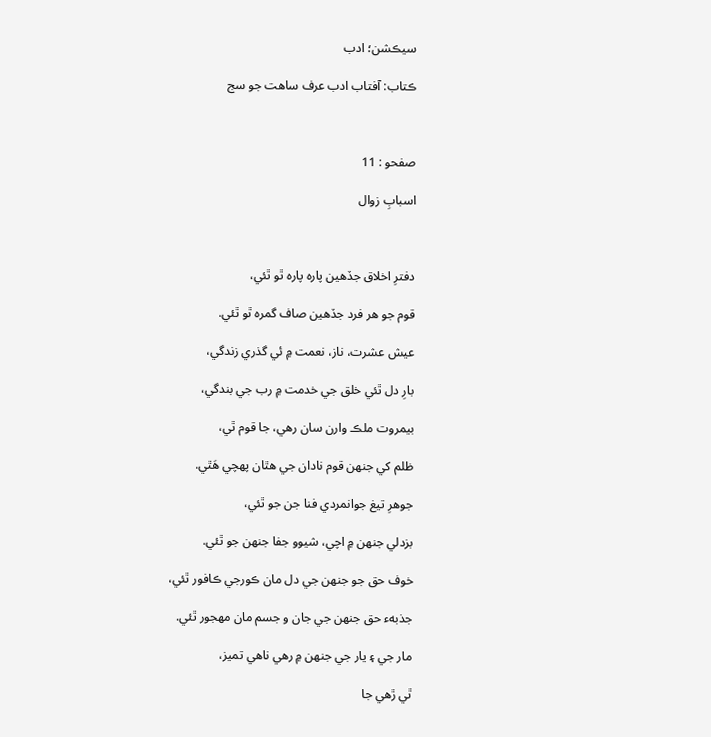سيڪشن؛ ادب

ڪتاب: آفتاب ادب عرف ساهت جو سج



صفحو : 11

اسبابِ زوال



دفترِ اخلاق جڏهين پاره پاره ٿو ٿئي،

قوم جو هر فرد جڏهين صاف گمره ٿو ٿئي.

عيش عشرت، ناز، نعمت ۾ ئي گذري زندگي،

بارِ دل ٿئي خلق جي خدمت ۾ رب جي بندگي،

بيمروت ملڪ وارن سان رهي، جا قوم ٿي،

ظلم کي جنهن قوم نادان جي هٿان پهچي هَٿي.

جوهرِ تيغ جوانمردي فنا جن جو ٿئي،

بزدلي جنهن ۾ اچي، شيوو جفا جنهن جو ٿئي.

خوف حق جو جنهن جي دل مان ڪورجي ڪافور ٿئي،

جذبهء حق جنهن جي جان و جسم مان مهجور ٿئي.

مار جي ۽ يار جي جنهن ۾ رهي ناهي تميز،

ٿي ڙهي جا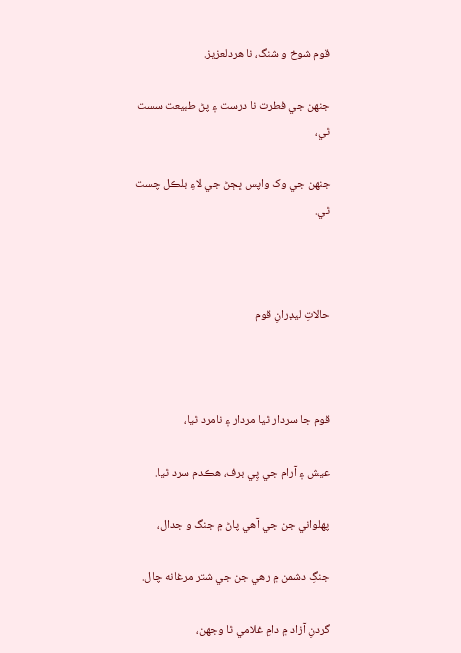قوم شوخ و شنگ، نا هردلعزيز.

جنهن جي فطرت نا درست ۽ پڻ طبيعت سست ٿي،

جنهن جي وک واپس ڀڄڻ جي لاءِ بلڪل چست ٿي.



حالاتِ ليڊرانِ قوم



قوم جا سردار ٿيا مردار ۽ نامرد ٿيا،

عيش ۽ آرام جي پِي برف، هڪدم سرد ٿيا.

پهلواني جن جي آهي پاڻ ۾ جنگ و جدال،

جنگِ دشمن ۾ رهي جن جي شتر مرغانه چال.

گردنِ آزاد ۾ دامِ غلامي ٿا وجهن،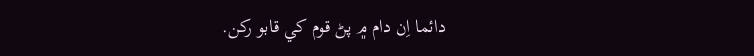دائما اِن دام ۾ پڻ قوم کي قابو رکن.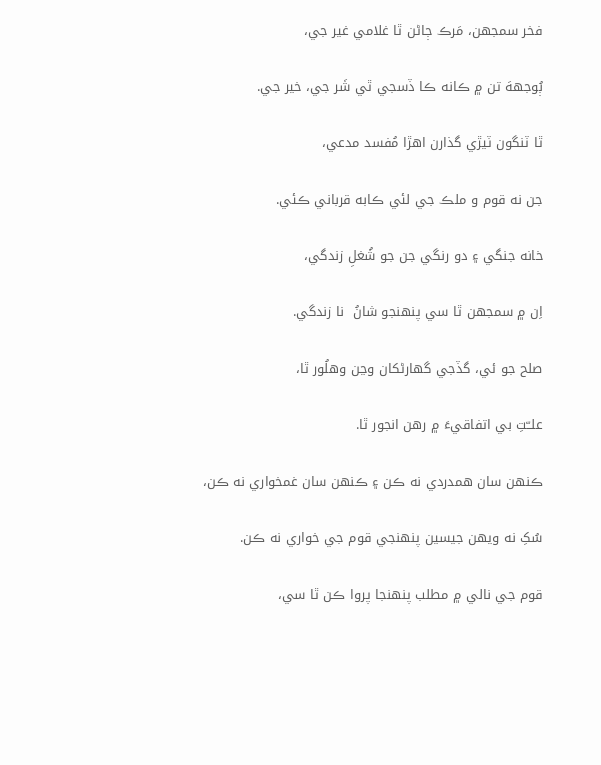فخر سمجهن، مَرڪ ڄاڻن ٿا غلامي غير جي،

ٻُوجههَ تن ۾ ڪانه ڪا ڏسجي ٿي شَر جي، خير جي.

ٿا ٽنگون ٽيڙي گذارن اهڙا مُفسد مدعي،

جن نه قوم و ملڪ جي لئي ڪابه قرباني ڪئي.

خانه جنگي ۽ دو رنگي جن جو شُغلِ زندگي،

اِن ۾ سمجهن ٿا سي پنهنجو شانُ  نا زندگي.

صلح جو ئي، گڏجي گهارڻکان وڃن وهلُور ٿا،

علــّتِ بي اتفاقيءَ ۾ رهن انجور ٿا.

ڪنهن سان همدردي نه ڪن ۽ ڪنهن سان غمخواري نه ڪن،

سُکِ نه ويهن جيسين پنهنجي قوم جي خواري نه ڪن.

قوم جي نالي ۾ مطلب پنهنجا پروا ڪن ٿا سي،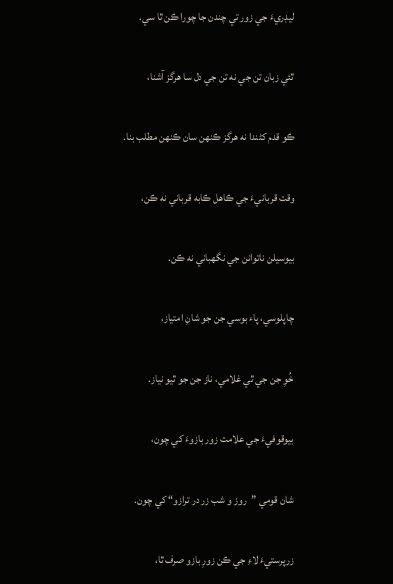ليڊريءَ جي زور تي چندن جا چورا ڪن ٿا سي.

ٿئي زبان تن جي نه تن جي دل سا هرگز آشنا،

ڪو قدم کڻندا نه هرگز ڪنهن سان ڪنهن مطلب بنا.

وقت قربانيءَ جي ڪاهل ڪابه قرباني نه ڪن،

بيوسيلن ناتوانن جي نگهباني نه ڪن.

چاپلوسي، پاء بوسي جن جو شانِ امتياز،

خُوِ جن جي ٿي غلامي، ناز جن جو ٿيو نياز.

بيوقوفيءَ جي علامت زور بازوءَ کي چون،

شان قومي ”روز و شب زر در ترازو“ کي چون.

زرپرستيءَ لاءِ جي ڪن زورِ بازو صرف ٿا،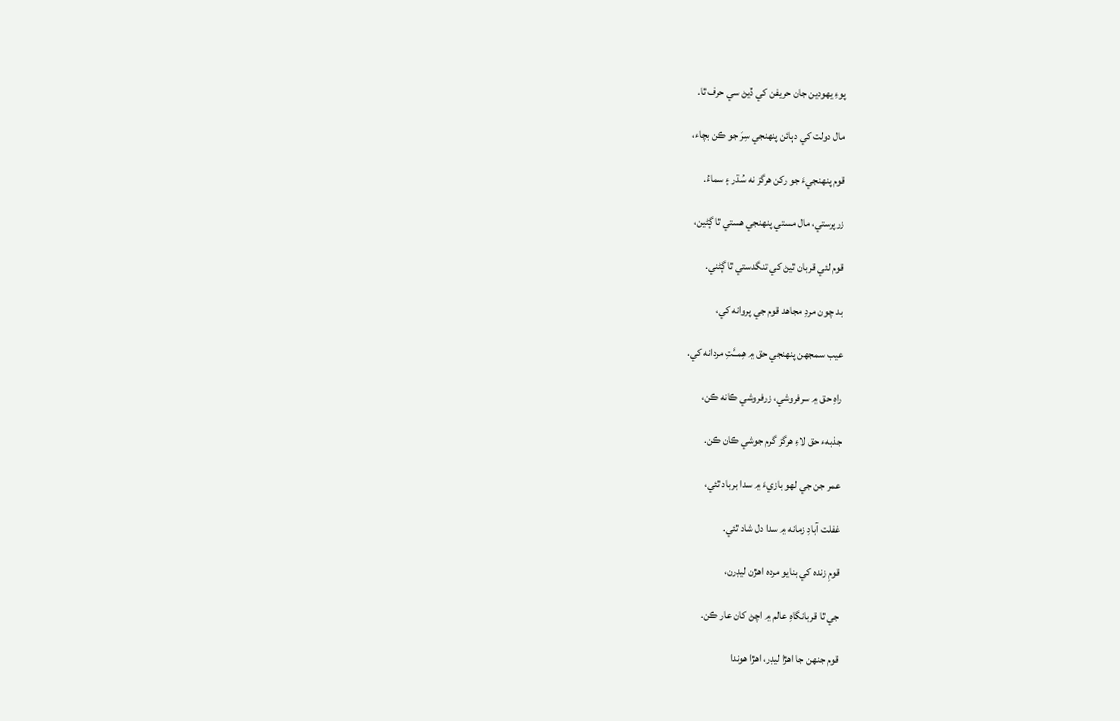پوءِ يهودين جان حريفن کي ڏيڻ سي حرف ٿا.

مال دولت کي دٻائن پنهنجي سِرَ جو ڪن بچاء،

قوم پنهنجيءَ جو رکن هرگز نه سُڌر ۽ سماءُ.

زرپرستي، مال مستي پنهنجي هستي ٿا ڳڻين،

قوم لئي قربان ٿيڻ کي تنگدستي ٿا ڳڻني.

بد چون مردِ مجاهد قوم جي پروانه کي،

عيب سمجهن پنهنجي حق ۾ هِمــَّتِ مردانه کي.

راهِ حق ۾ سرفروشي، زرفروشي ڪانه ڪن،

جذبهء حق لاءِ هرگز گرم جوشي ڪان ڪن.

عمر جن جي لهو بازيءَ ۾ سدا برباد ٿئي،

غفلت آبادِ زمانه ۾ سدا دل شاد ٿئي.

قومِ زنده کي بنايو مرده اهڙن ليڊرن،

جي ٿا قربانگاهِ عالم ۾ اچڻ کان عار ڪن.

قوم جنهن جا اهڙا ليڊر، اهڙا هوندا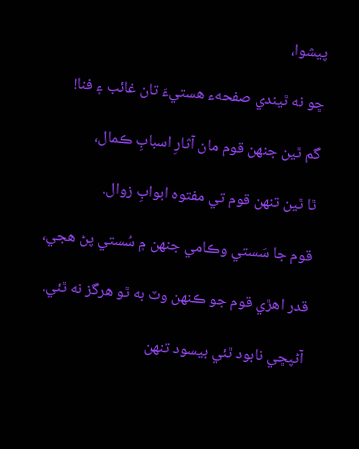پيشوا،

ڇو نه ٿيندي صفحهء هستيءَ تان غائب ۽ فنا!

گم ٿين جنهن قوم مان آثارِ اسبابِ ڪمال،

ٿا ٿين تنهن قوم تي مفتوه ابوابِ زوال.

قوم جا سَستي وڪامي جنهن ۾ سُستي پڻ هجي،

قدر اهڙي قوم جو ڪنهن وٽ به ٿو هرگز نه ٿئي.

آڻپڇي نابود ٿئي بيسود تنهن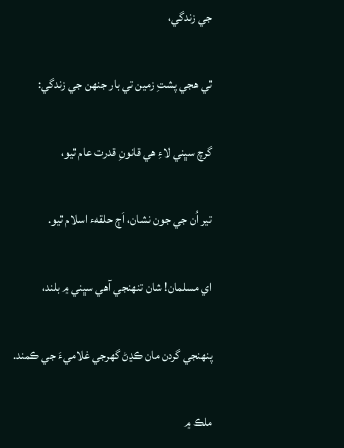جي زندگي،

ٿي هجي پشتِ زمين تي بار جنهن جي زندگي:

گرچ سڀني لاءِ هي قانونِ قدرت عام ٿيو،

تير اُن جي جون نشان، اَڄ حلقهء اسلام ٿيو.

اي مسلمان! شان تنهنجي آهي سڀني ۾ بلند،

پنهنجي گردن مان ڪڍڻ گهرجي غلاميءَ جي ڪمند.

ملڪ ۾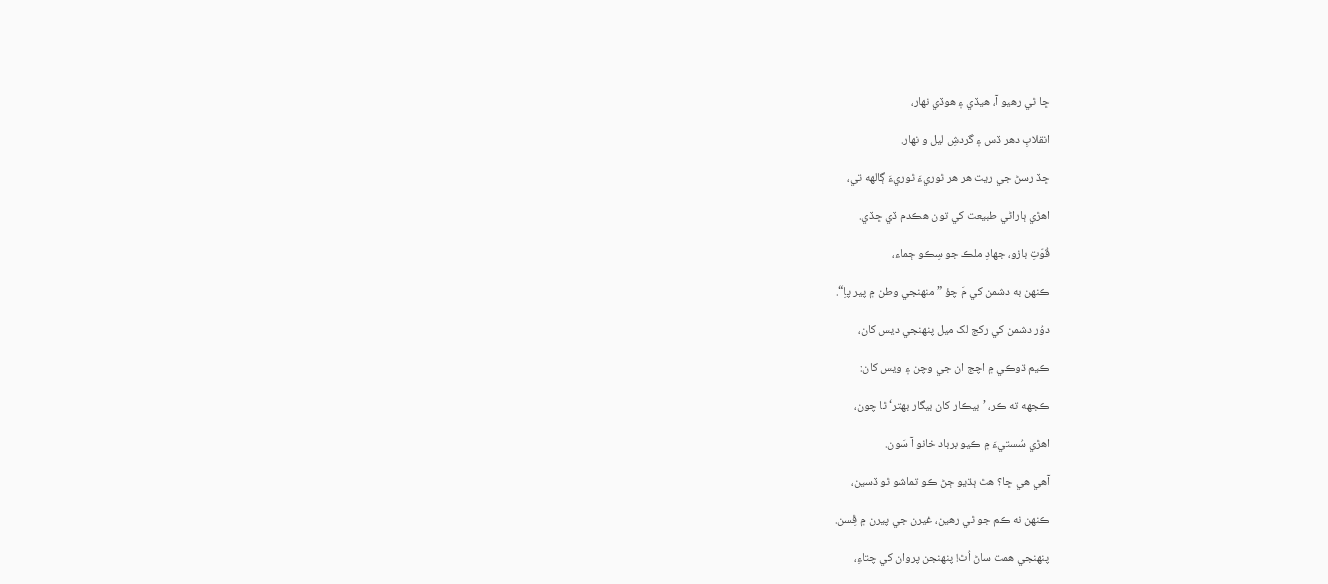ڇا ٿي رهيو آ، هيڏي ۽ هوڏي نهار،

انقلابِ دهر ڏس ۽ گردشِ ليل و نهار.

ڇڏ رسڻ جي ريت هر هر ٿوريءَ ٿوريءَ ڳالهه تي،

اهڙي ٻاراڻي طبيعت کي تون هڪدم ڏي ڇڏي.

قُوّتِ بازو، جهادِ ملڪ جو سِڪو ڄماء،

ڪنهن به دشمن کي مَ چؤ ”منهنجي وطن ۾ پير پاِ“.

دوُر دشمن کي رکج لک ميل پنهنجي ديس کان،

ڪيم ڌوڪي ۾ اچج ان جي وچن ۽ ويس کان:

ڪجهه ته ڪر، ’بيڪار کان بيگار بهتر‘ ٿا چون،

اهڙي سُستيءَ ۾ ڪيو برباد خانو آ سَون.

آهي هي ڇا؟ هٿ ٻڌيو ڄڻ ڪو تماشو ٿو ڏسين،

ڪنهن نه ڪم جو ٿي رهين، غيرن جي پيرن ۾ ڦِسن.

پنهنجي همت ساڻ اُٿ! پنهنجن پروان کي چتاءِ،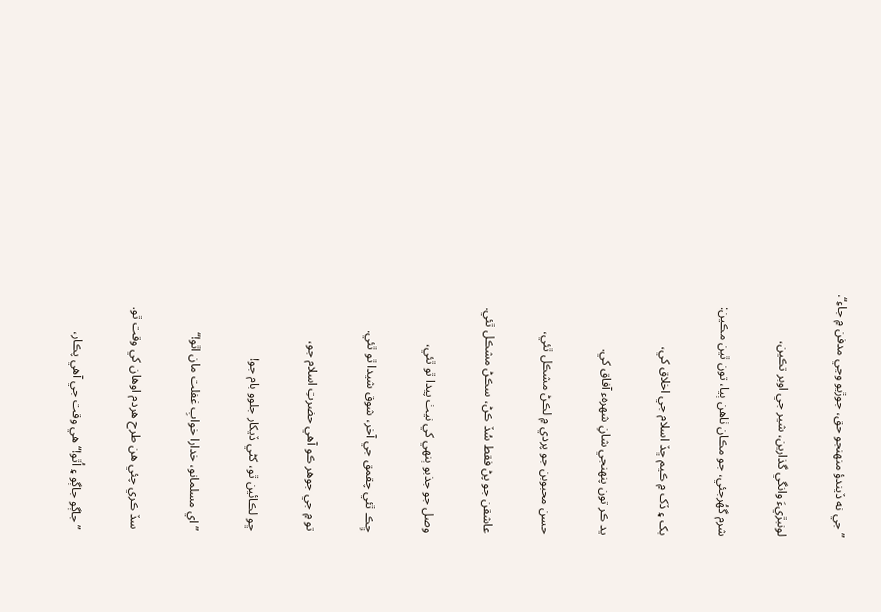”جي نه ڏيندؤ منهنجو حق، جوڙيو وڃي مدفن ۾ جاءِ“.

لونبڙيءَ وانگي گذارين، شير جي اوبر تڪين،

شرم گهُرجئي، جو مڪان ٺاهن ٻيا، تون ٿين مڪين:

بک ۽ ڏک ۾ ڪيم ڇڏ اسلام جي اخلاق کي،

يد ڪر تون پنهنجي شانِ شهرهء آفاق کي.

حسن محبوبن جو پردي ۾ لڪڻ مشڪل ٿئي،

عاشقن جو پڻ فقط سُڏ ڪڻ، سڪڻ مشڪل ٿئي.

وصل جو جذبو ٻنهي کي نيٺ پيدا ٿو ٿئي،

ڇِڪ ٿئي چقمق جي آخر، شوق شيدا ٿو ٿئي.

تو ۾ جي جوهر ڪو آهي حضرتِ اسلام جو،

ڇو لڪائين ٿو، کڻي ڏيکار جلوو بام جو!

”اي مسلمانو، خدارا خوابِ غفلت مان اٿو!“

سڏ ڪري چئي هن طرح هردم اوهان کي وقت ٿو.

”جاڳو جاڳو ۽ اُٿو!“ هي وقت جي آهي پڪار،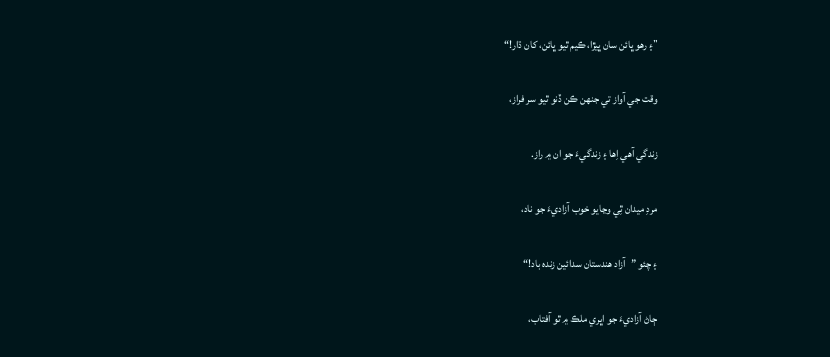”۽ رهو ڀائن سان ڀيڙا، ڪيم ٿيو ڀائن، کان ڌار!“

وقت جي آواز تي جنهن ڪن ڏنو ٿيو سر فراز،

زندگي آهي اِها ۽ زندگيءَ جو ان ۾ راز.

مردِ ميدان ٿِي وڃايو خوب آزاديءَ جو ناد،

۽ چئو ”آزاد هندستان سدائين زنده باد!“

ڄاڻ آزاديءَ جو اڀري ملڪ ۾ ٿو آفتاب،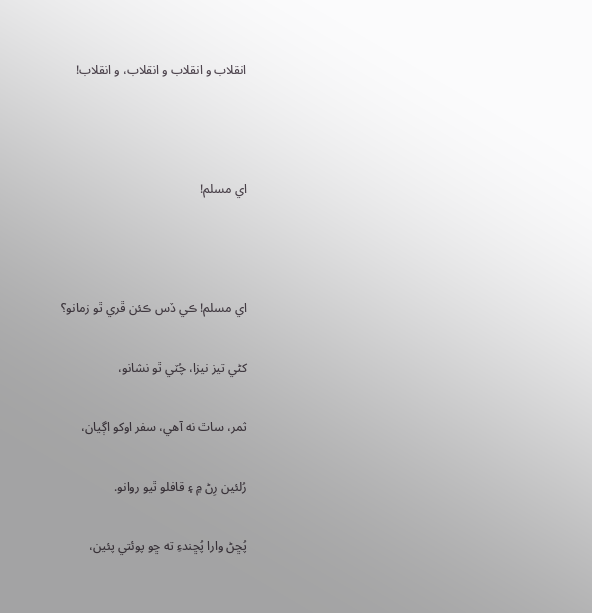انقلاب و انقلاب و انقلاب، و انقلاب!



اي مسلم!



اي مسلم! ڪي ڏس ڪئن ڦري ٿو زمانو؟

کڻي تيز نيزا، چُٽي ٿو نشانو،

ثمر، ساٿ نه آهي، سفر اوکو اڳيان،

رُلئين رِڻ ۾ ۽ قافلو ٿيو روانو.

پُڇڻ وارا پُڇندءِ ته ڇو پوئتي پئين،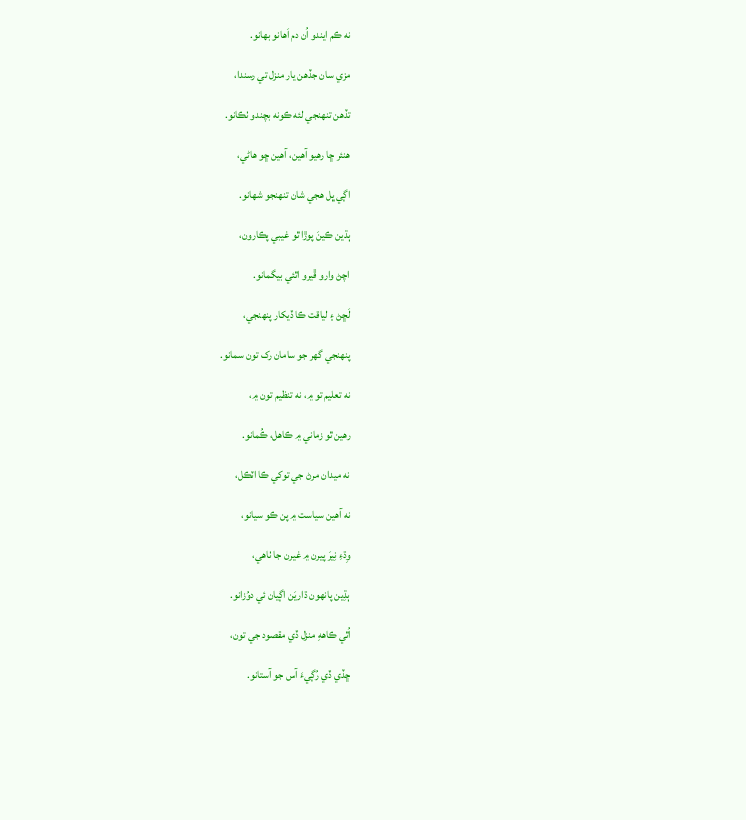نه ڪم ايندو اُن دم اَهانو بهانو.

مزي سان جڏهن يار منزل تي رسندا،

تڏهن تنهنجي لئه ڪونه بچندو ٺڪانو.

هنئر ڇا رهيو آهين، آهين ڇو هاڻي،

اڳي ڀل هجي شان تنهنجو شهانو.

ٻڌين ڪينَ پوڙا ٿو غيبي پڪارون،

اچڻ وارو ڦيرو اٿئي بيگمانو.

لَڇڻ ۽ لياقت ڪا ڏيکار پنهنجي،

پنهنجي گهر جو سامان رک تون سمانو.

نه تعليم تو ۾، نه تنظيم تون ۾،

رهين ٿو زماني ۾ ڪاهل، ڪُمانو.

نه ميدان مرڻ جي توکي ڪا اٽڪل،

نه آهين سياست ۾ پن ڪو سيانو،

وِڌءِ نِيرَ پيرن ۾ غيرن جا ٺاهي،

ٻڌِين پانهون ڌاريَن اڳيان ئي دوُزانو.

اُٿي ڪاههِ منزل ڏي مقصود جي تون،

ڇڏي ڏي رُڳيءَ آس جو آستانو.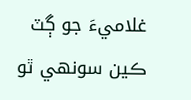غلاميءَ جو ڳٽ ڪين سونهي ٿو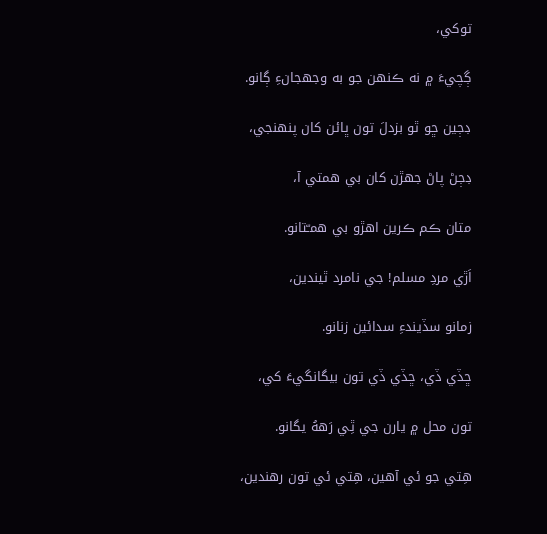توکي،

ڳچيءَ ۾ نه ڪنهن جو به وجهجانءِ ڳانو.

ڊڄين ڇو ٿو بزدلَ تون ڀائن کان پنهنجي،

ڊڄڻ پاڻ جهڙن کان بي همتي آ،

متان ڪم ڪرين اهڙو بي همـّتانو.

اَڙي مردِ مسلم! جي نامرد ٿيندين،

زمانو سڏيندءِ سدائين زنانو.

ڇڏي ڏي، ڇڏي ڏي تون بيگانگيءَ کي،

تون محل ۾ يارن جي ٿِي رَههُ يگانو.

هِتي جو ئي آهين، هِتي ئي تون رهندين،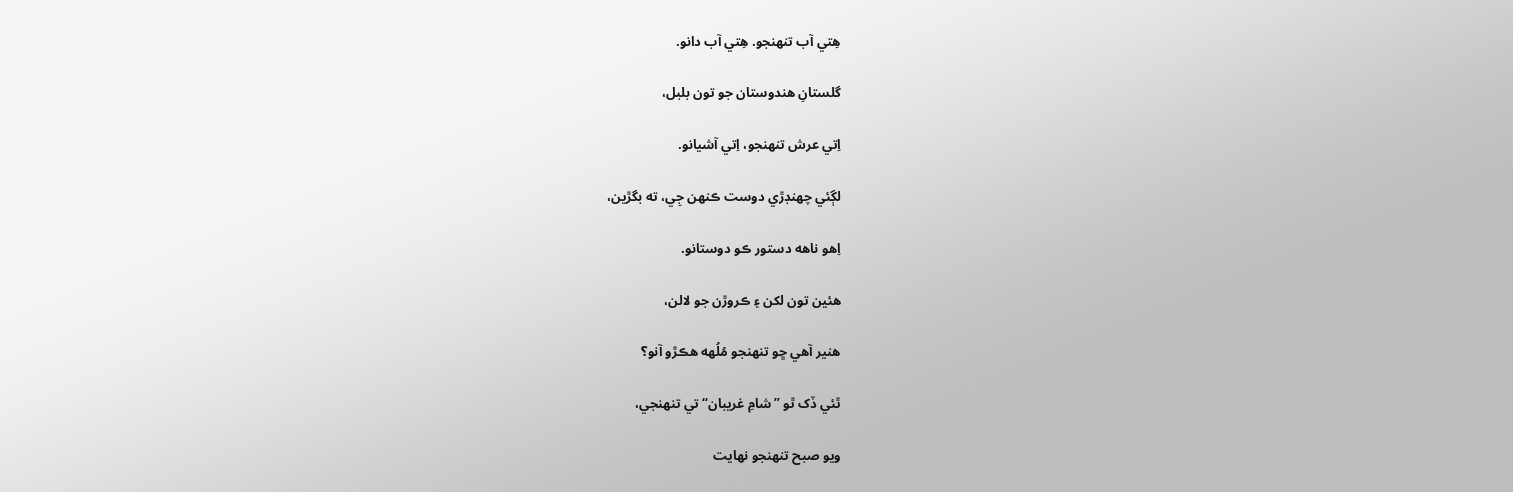هِتي آب تنهنجو. هِتي آب دانو.

گلستانِ هندوستان جو تون بلبل،

اِتي عرش تنهنجو، اِتي آشيانو.

لڳئي چهنڊڙي دوست ڪنهن جِي، ته بگڙين،

اِهو ناهه دستور ڪو دوستانو.

هئين تون لکن ۽ ڪروڙن جو لالن،

هنير آهي ڇو تنهنجو مُلُهه هڪڙو آنو؟

ٿئي ڏک ٿو ”شامِ غريبان“ تي تنهنجي،

ويو صبح تنهنجو نهايت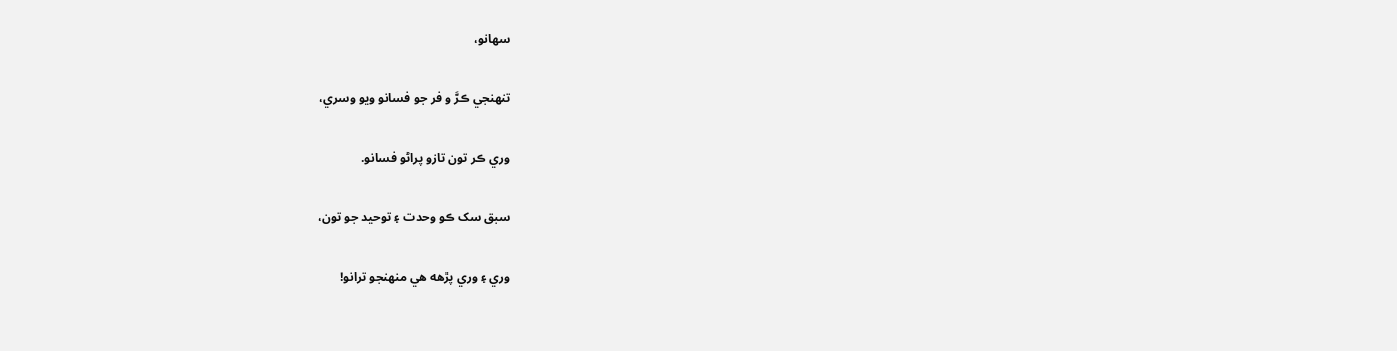سهانو،

تنهنجي ڪرَّ و فر جو فسانو ويو وسري،

وري ڪر تون تازو پراڻو فسانو.

سبق سک ڪو وحدت ۽ توحيد جو تون،

وري ۽ وري پڙهه هي منهنجو ترانو!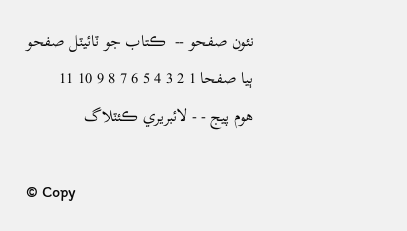نئون صفحو --  ڪتاب جو ٽائيٽل صفحو
ٻيا صفحا 1 2 3 4 5 6 7 8 9 10 11
هوم پيج - - لائبريري ڪئٽلاگ

© Copy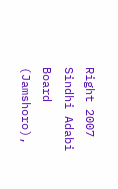Right 2007
Sindhi Adabi Board (Jamshoro),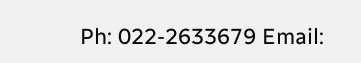Ph: 022-2633679 Email: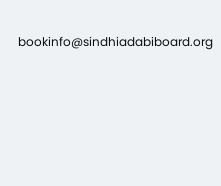bookinfo@sindhiadabiboard.org